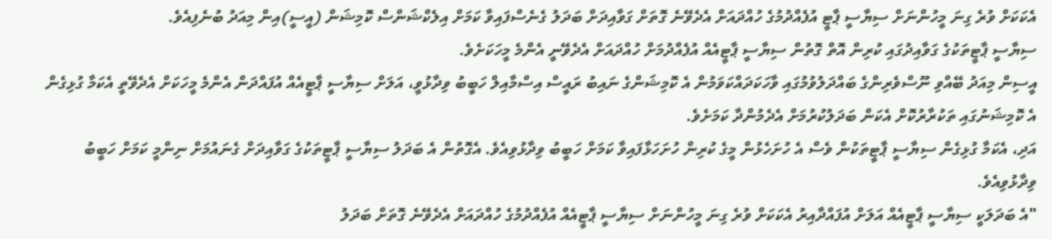އެކަކަށް ވުރެ ގިނަ މީހުންނަށް ސިޔާސީ ޕާޓީ އުފެއްދުމުގެ ހުއްދައަށް އެދެވޭނެ ގޮތަށް ގަވާއިދަށް ބަދަލު ގެނެސްފައިވާ ކަމަށް އިލެކްޝަންސް ކޮމިޝަން (އީސީ)އިން މިއަދު ބުނެފިއެވެ.
ސިޔާސީ ޕާޓީތަކުގެ ގަވާއިދުގައި ކުރިން އޮތް ގޮތުން ސިޔާސީ ޕާޓީއެއް އުފެއްދުމަށް ހުއްދައަށް އެދެވޭނީ އެންމެ މީހަކަށެވެ.
އީސިން މިއަދު ބޭއްވި ނޫސްވެރިންގެ ބައްދަލުވުމުގައި ވާހަކަދައްކަވަމުން އެ ކޮމިޝަންގެ ނައިބު ރައީސް އިސްމާއިލް ހަބީބު ވިދާޅުވީ، އަލަށް ސިޔާސީ ޕާޓީއެއް އުފައްދަން އެންމެ މީހަކަށް އެދެވޭތީ އެކަމާ ގުޅިގެން އެ ކޮމިޝަނުގައި ތަކުރާރުކޮށް އެކަން ބަދަލުކުރުމަށް އެދެމުންދާ ކަމަށެވެ.
އަދި، އެކަމާ ގުޅިގެން ސިޔާސީ ޕާޓީތަކުން ވެސް އެ ހުށަހެޅުން މީގެ ކުރިން ހުށަހަޅާފައިވާ ކަމަށް ހަބީބު ވިދާޅުވިއެވެ. އެގޮތުން އެ ބަދަލު ސިޔާސީ ޕާޓީތަކުގެ ގަވާއިދަށް ގެނައުމަށް ނިންމީ ކަމަށް ހަބީބު ވިދާޅުވިއެވެ.
"އެ ބަދަލަކީ ސިޔާސީ ޕާޓީއެއް އަލަށް އުފައްދާއިރު އެކަކަށް ވުރެ ގިނަ މީހުންނަށް ސިޔާސީ ޕާޓީއެއް އުފެއްދުމުގެ ހުއްދައަށް އެދެވޭނެ ގޮތަށް ބަދަލު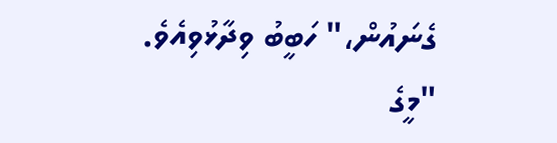ގެނައުން،" ހަބީބު ވިދާޅުވިއެވެ.
"މީގެ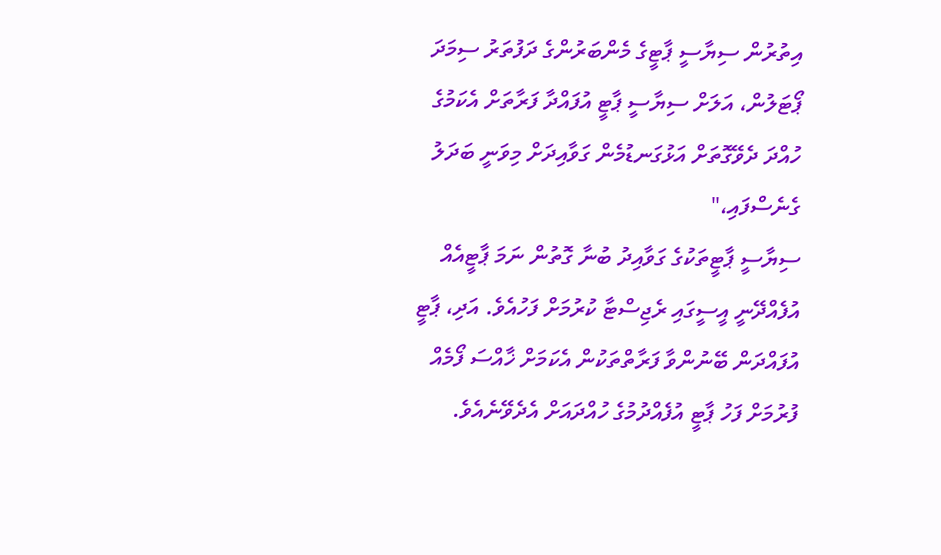އިތުރުން ސިޔާސީ ޕާޓީގެ މެންބަރުންގެ ދަފުތަރު ސިމަދަ ޕޯޓަލުން، އަލަށް ސިޔާސީ ޕާޓީ އުފައްދާ ފަރާތަށް އެކަމުގެ ހުއްދަ ދެވޭގޮތަށް އަޅުގަނޑުމެން ގަވާއިދަށް މިވަނީ ބަދަލު ގެނެސްފައި،"
ސިޔާސީ ޕާޓީތަކުގެ ގަވާއިދު ބުނާ ގޮތުން ނަމަ ޕާޓީއެއް އުފެއްދޭނީ އީސީގައި ރެޖިސްޓާ ކުރުމަށް ފަހުއެވެ. އަދި، ޕާޓީ އުފައްދަން ބޭނުންވާ ފަރާތްތަކުން އެކަމަށް ޚާއްސަ ފޯމެއް ފުރުމަށް ފަހު ޕާޓީ އުފެއްދުމުގެ ހުއްދައަށް އެދެވޭނެއެވެ.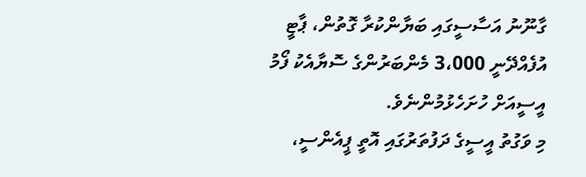ގާނޫނު އަސާސީގައި ބަޔާންކުރާ ގޮތުން، ޕާޓީ އުފެއްދޭނީ 3،000 މެންބަރުންގެ ސޮޔާއެކު ފޯމު އީސީއަށް ހުށަހެޅުމުންނެވެ.
މި ވަގުތު އީސީގެ ދަފުތަރުގައި އޮތީ ޕީއެންސީ،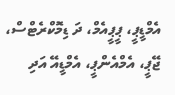އެމްޑީޕީ، ޕީޕީއެމް، ދަ ޑިމޮކްރެޓްސް، ޖޭޕީ، އެމްއެންޕީ، އެމްޑީއޭ އަދި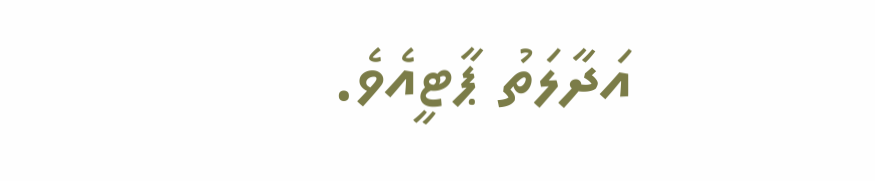އަދާލަތު ޕާޓީއެވެ.